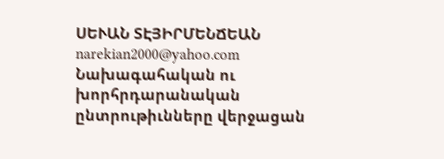ՍԵՒԱՆ ՏԷՅԻՐՄԵՆՃԵԱՆ
narekian2000@yahoo.com
Նախագահական ու խորհրդարանական ընտրութիւնները վերջացան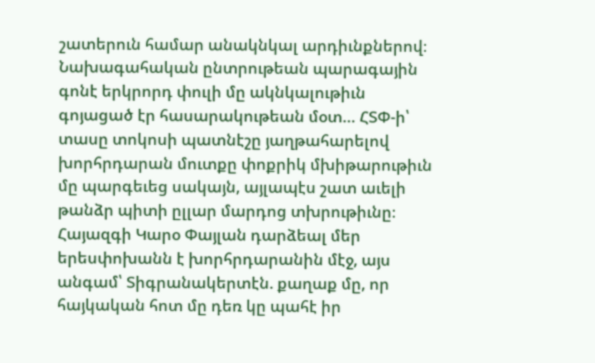շատերուն համար անակնկալ արդիւնքներով։ Նախագահական ընտրութեան պարագային գոնէ երկրորդ փուլի մը ակնկալութիւն գոյացած էր հասարակութեան մօտ… ՀՏՓ-ի՝ տասը տոկոսի պատնէշը յաղթահարելով խորհրդարան մուտքը փոքրիկ մխիթարութիւն մը պարգեւեց սակայն, այլապէս շատ աւելի թանձր պիտի ըլլար մարդոց տխրութիւնը։ Հայազգի Կարօ Փայլան դարձեալ մեր երեսփոխանն է խորհրդարանին մէջ, այս անգամ՝ Տիգրանակերտէն. քաղաք մը, որ հայկական հոտ մը դեռ կը պահէ իր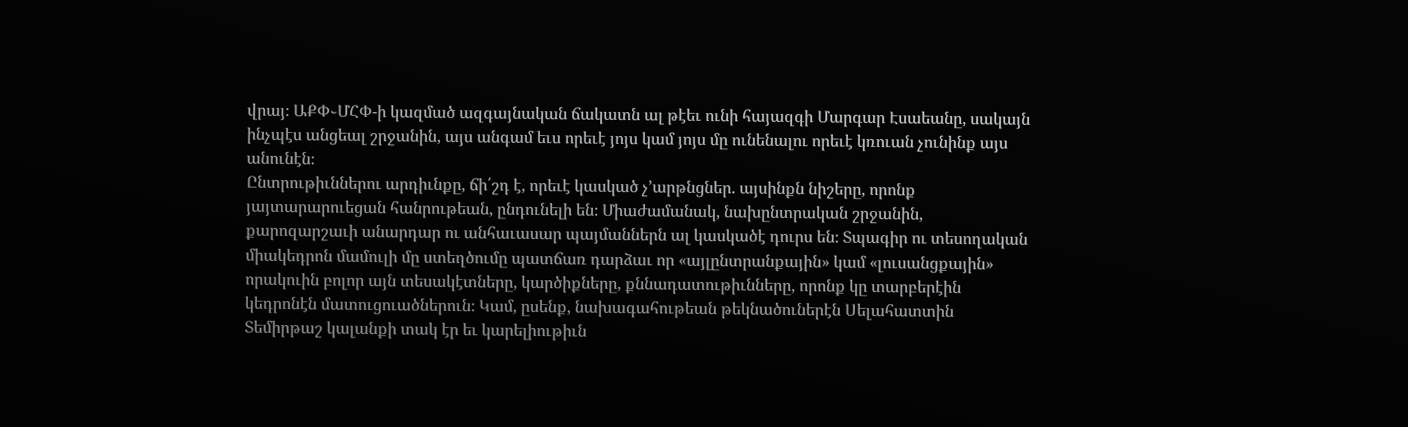վրայ։ ԱՔՓ֊ՄՀՓ-ի կազմած ազգայնական ճակատն ալ թէեւ ունի հայազգի Մարգար Էսաեանը, սակայն ինչպէս անցեալ շրջանին, այս անգամ եւս որեւէ յոյս կամ յոյս մը ունենալու որեւէ կռուան չունինք այս անունէն։
Ընտրութիւններու արդիւնքը, ճի՛շդ է, որեւէ կասկած չ՚արթնցներ. այսինքն նիշերը, որոնք յայտարարուեցան հանրութեան, ընդունելի են։ Միաժամանակ, նախընտրական շրջանին, քարոզարշաւի անարդար ու անհաւասար պայմաններն ալ կասկածէ դուրս են։ Տպագիր ու տեսողական միակեդրոն մամուլի մը ստեղծումը պատճառ դարձաւ որ «այլընտրանքային» կամ «լուսանցքային» որակուին բոլոր այն տեսակէտները, կարծիքները, քննադատութիւնները, որոնք կը տարբերէին կեդրոնէն մատուցուածներուն։ Կամ, ըսենք, նախագահութեան թեկնածուներէն Սելահատտին Տեմիրթաշ կալանքի տակ էր եւ կարելիութիւն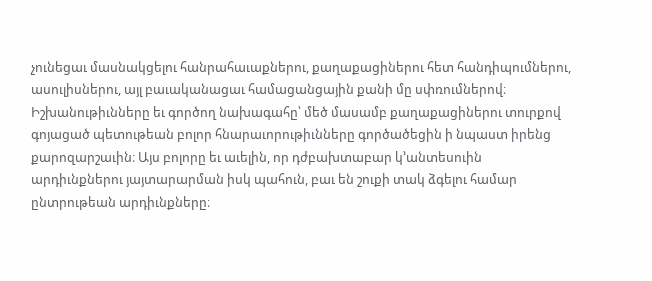չունեցաւ մասնակցելու հանրահաւաքներու, քաղաքացիներու հետ հանդիպումներու, ասուլիսներու, այլ բաւականացաւ համացանցային քանի մը սփռումներով։ Իշխանութիւնները եւ գործող նախագահը՝ մեծ մասամբ քաղաքացիներու տուրքով գոյացած պետութեան բոլոր հնարաւորութիւնները գործածեցին ի նպաստ իրենց քարոզարշաւին։ Այս բոլորը եւ աւելին, որ դժբախտաբար կ՚անտեսուին արդիւնքներու յայտարարման իսկ պահուն, բաւ են շուքի տակ ձգելու համար ընտրութեան արդիւնքները։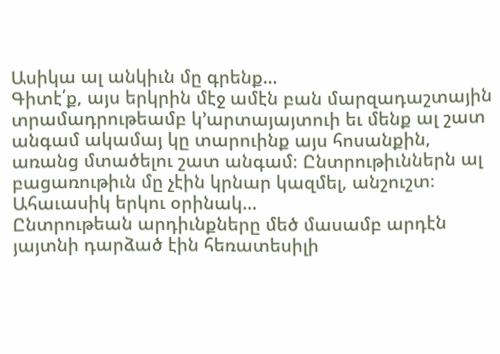Ասիկա ալ անկիւն մը գրենք…
Գիտէ՛ք, այս երկրին մէջ ամէն բան մարզադաշտային տրամադրութեամբ կ՚արտայայտուի եւ մենք ալ շատ անգամ ակամայ կը տարուինք այս հոսանքին, առանց մտածելու շատ անգամ։ Ընտրութիւններն ալ բացառութիւն մը չէին կրնար կազմել, անշուշտ։ Ահաւասիկ երկու օրինակ…
Ընտրութեան արդիւնքները մեծ մասամբ արդէն յայտնի դարձած էին հեռատեսիլի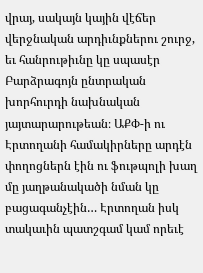վրայ, սակայն կային վէճեր վերջնական արդիւնքներու շուրջ, եւ հանրութիւնը կը սպասէր Բարձրագոյն ընտրական խորհուրդի նախնական յայտարարութեան։ ԱՔՓ-ի ու Էրտողանի համակիրները արդէն փողոցներն էին ու ֆութպոլի խաղ մը յաղթանակածի նման կը բացագանչէին… Էրտողան իսկ տակաւին պատշգամ կամ որեւէ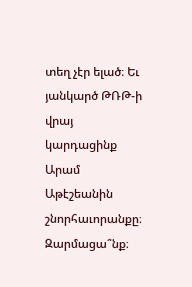տեղ չէր ելած։ Եւ յանկարծ ԹՌԹ-ի վրայ կարդացինք Արամ Աթէշեանին շնորհաւորանքը։ Զարմացա՞նք։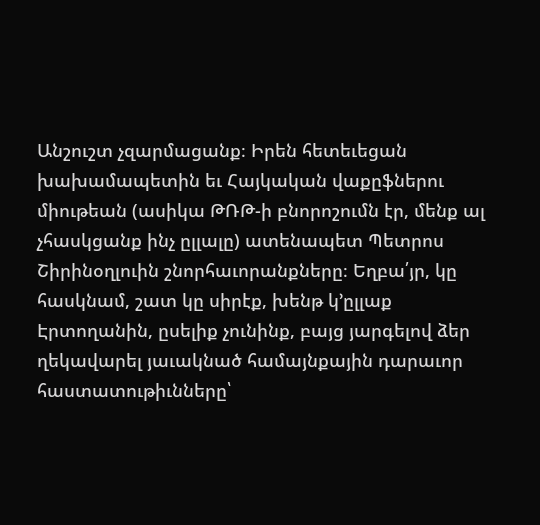Անշուշտ չզարմացանք։ Իրեն հետեւեցան խախամապետին եւ Հայկական վաքըֆներու միութեան (ասիկա ԹՌԹ-ի բնորոշումն էր, մենք ալ չհասկցանք ինչ ըլլալը) ատենապետ Պետրոս Շիրինօղլուին շնորհաւորանքները։ Եղբա՛յր, կը հասկնամ, շատ կը սիրէք, խենթ կ՚ըլլաք Էրտողանին, ըսելիք չունինք, բայց յարգելով ձեր ղեկավարել յաւակնած համայնքային դարաւոր հաստատութիւնները՝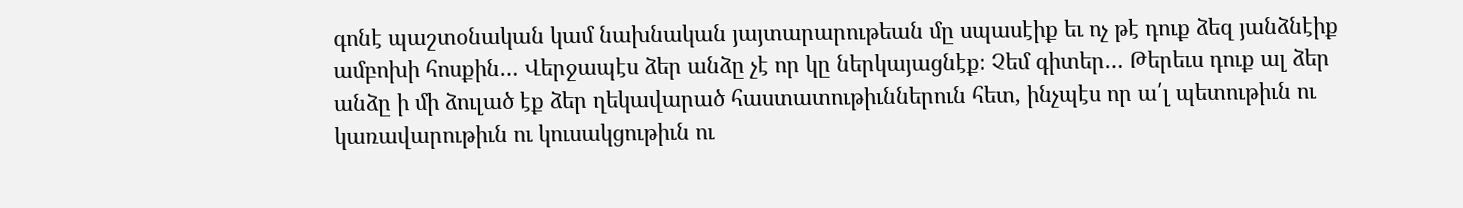գոնէ պաշտօնական կամ նախնական յայտարարութեան մը սպասէիք եւ ոչ թէ դուք ձեզ յանձնէիք ամբոխի հոսքին… Վերջապէս ձեր անձը չէ որ կը ներկայացնէք։ Չեմ գիտեր… Թերեւս դուք ալ ձեր անձը ի մի ձուլած էք ձեր ղեկավարած հաստատութիւններուն հետ, ինչպէս որ ա՛լ պետութիւն ու կառավարութիւն ու կուսակցութիւն ու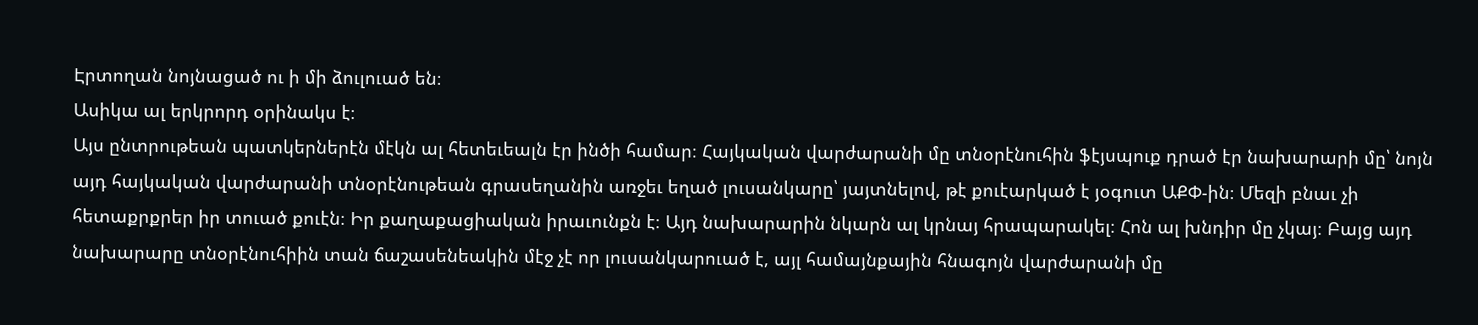Էրտողան նոյնացած ու ի մի ձուլուած են։
Ասիկա ալ երկրորդ օրինակս է։
Այս ընտրութեան պատկերներէն մէկն ալ հետեւեալն էր ինծի համար։ Հայկական վարժարանի մը տնօրէնուհին ֆէյսպուք դրած էր նախարարի մը՝ նոյն այդ հայկական վարժարանի տնօրէնութեան գրասեղանին առջեւ եղած լուսանկարը՝ յայտնելով, թէ քուէարկած է յօգուտ ԱՔՓ-ին։ Մեզի բնաւ չի հետաքրքրեր իր տուած քուէն։ Իր քաղաքացիական իրաւունքն է։ Այդ նախարարին նկարն ալ կրնայ հրապարակել։ Հոն ալ խնդիր մը չկայ։ Բայց այդ նախարարը տնօրէնուհիին տան ճաշասենեակին մէջ չէ որ լուսանկարուած է, այլ համայնքային հնագոյն վարժարանի մը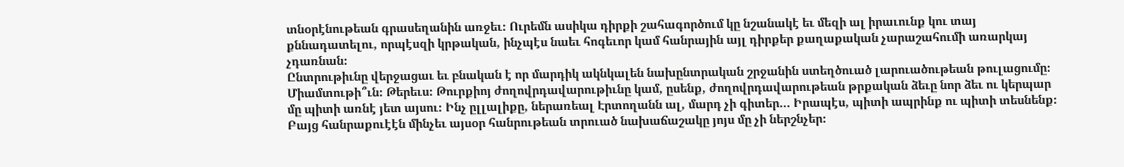տնօրէնութեան գրասեղանին առջեւ։ Ուրեմն ասիկա դիրքի շահագործում կը նշանակէ եւ մեզի ալ իրաւունք կու տայ քննադատելու, որպէսզի կրթական, ինչպէս նաեւ հոգեւոր կամ հանրային այլ դիրքեր քաղաքական չարաշահումի առարկայ չդառնան։
Ընտրութիւնը վերջացաւ եւ բնական է որ մարդիկ ակնկալեն նախընտրական շրջանին ստեղծուած լարուածութեան թուլացումը։ Միամտութի՞ւն։ Թերեւս։ Թուրքիոյ ժողովրդավարութիւնը կամ, ըսենք, ժողովրդավարութեան թրքական ձեւը նոր ձեւ ու կերպար մը պիտի առնէ յետ այսու։ Ինչ ըլլալիքը, ներառեալ Էրտողանն ալ, մարդ չի գիտեր… Իրապէս, պիտի ապրինք ու պիտի տեսնենք։ Բայց հանրաքուէէն մինչեւ այսօր հանրութեան տրուած նախաճաշակը յոյս մը չի ներշնչեր։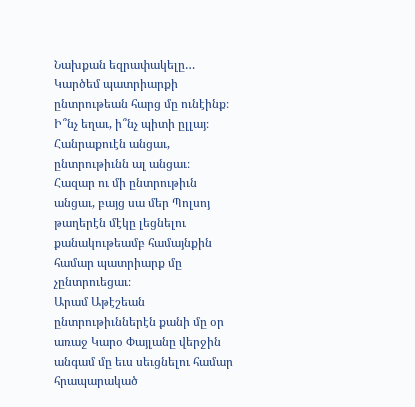Նախքան եզրափակելը…
Կարծեմ պատրիարքի ընտրութեան հարց մը ունէինք։ Ի՞նչ եղաւ, ի՞նչ պիտի ըլլայ։ Հանրաքուէն անցաւ, ընտրութիւնն ալ անցաւ։ Հազար ու մի ընտրութիւն անցաւ, բայց սա մեր Պոլսոյ թաղերէն մէկը լեցնելու քանակութեամբ համայնքին համար պատրիարք մը չընտրուեցաւ։
Արամ Աթէշեան ընտրութիւններէն քանի մը օր առաջ Կարօ Փայլանը վերջին անգամ մը եւս սեւցնելու համար հրապարակած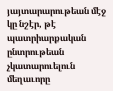յայտարարութեան մէջ կը նշէր, թէ պատրիարքական ընտրութեան չկատարուելուն մեղաւորը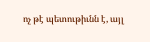ոչ թէ պետութիւնն է, այլ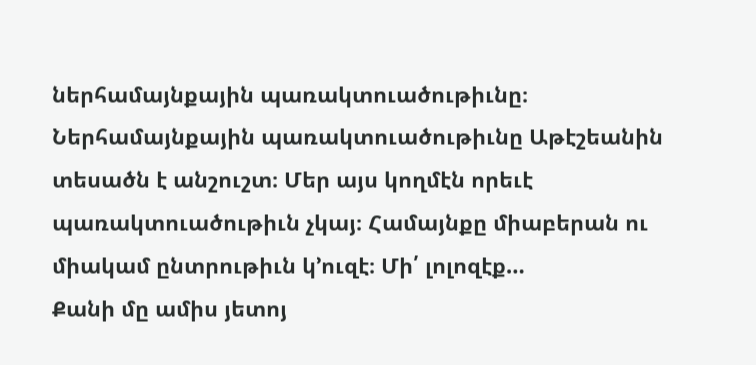ներհամայնքային պառակտուածութիւնը։ Ներհամայնքային պառակտուածութիւնը Աթէշեանին տեսածն է անշուշտ։ Մեր այս կողմէն որեւէ պառակտուածութիւն չկայ։ Համայնքը միաբերան ու միակամ ընտրութիւն կ՚ուզէ։ Մի՛ լոլոզէք…
Քանի մը ամիս յետոյ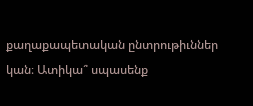քաղաքապետական ընտրութիւններ կան։ Ատիկա՞ սպասենք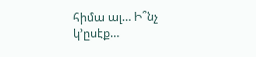հիմա ալ… Ի՞նչ կ՚ըսէք…